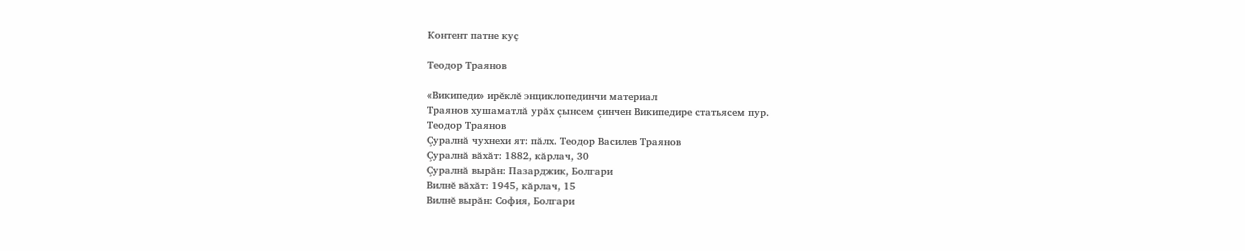Контент патне куҫ

Теодор Траянов

«Википеди» ирĕклĕ энциклопединчи материал
Траянов хушаматлă урăх çынсем çинчен Википедире статьясем пур.
Теодор Траянов
Çуралнă чухнехи ят: пăлх. Теодор Василев Траянов
Çуралнă вăхăт: 1882, кăрлач, 30
Çуралнă вырăн: Пазарджик, Болгари
Вилнĕ вăхăт: 1945, кăрлач, 15
Вилнĕ вырăн: София, Болгари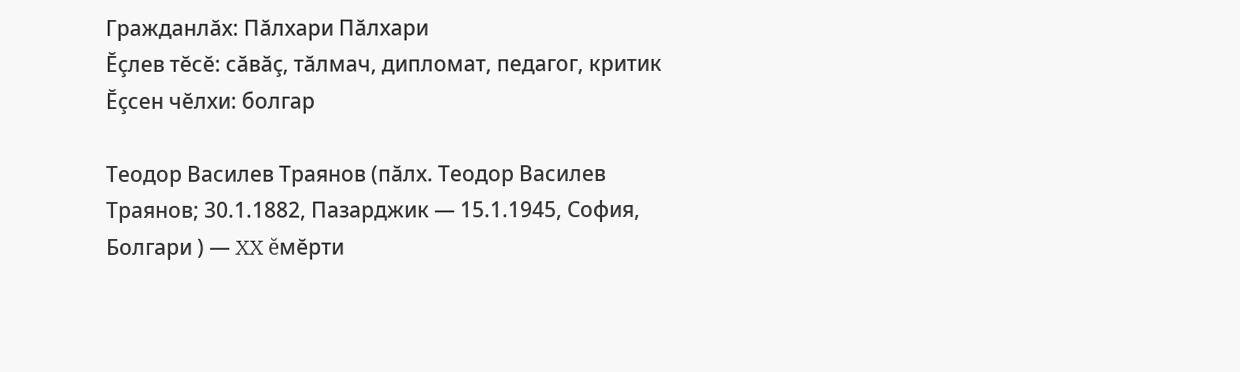Гражданлăх: Пăлхари Пăлхари
Ĕçлев тĕсĕ: сăвăç, тăлмач, дипломат, педагог, критик
Ĕçсен чĕлхи: болгар

Теодор Василев Траянов (пăлх. Теодор Василев Траянов; 30.1.1882, Пазарджик — 15.1.1945, София, Болгари ) — XX ĕмĕрти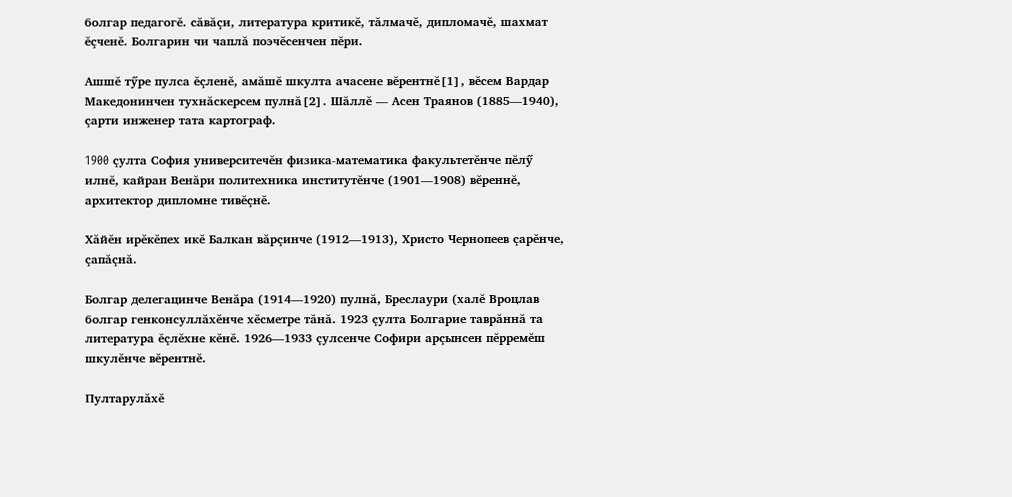болгар педагогĕ. сăвăçи, литература критикĕ, тăлмачĕ, дипломачĕ, шахмат ĕçченĕ. Болгарин чи чаплă поэчĕсенчен пĕри.

Ашшĕ тӳре пулса ĕçленĕ, амăшĕ шкулта ачасене вĕрентнĕ[1], вĕсем Вардар Македонинчен тухнăскерсем пулнă[2]. Шăллĕ — Асен Траянов (1885—1940), çарти инженер тата картограф.

1900 çулта София университечĕн физика-математика факультетĕнче пĕлӳ илнĕ, кайран Венăри политехника институтĕнче (1901—1908) вĕреннĕ, архитектор дипломне тивĕçнĕ.

Хăйĕн ирĕкĕпех икĕ Балкан вăрçинче (1912—1913), Христо Чернопеев çарĕнче, çапăçнă.

Болгар делегацинче Венăра (1914—1920) пулнă, Бреслаури (халĕ Вроцлав болгар генконсуллăхĕнче хĕсметре тăнă. 1923 çулта Болгарие таврăннă та литература ĕçлĕхне кĕнĕ. 1926—1933 çулсенче Софири арçынсен пĕрремĕш шкулĕнче вĕрентнĕ.

Пултарулăхĕ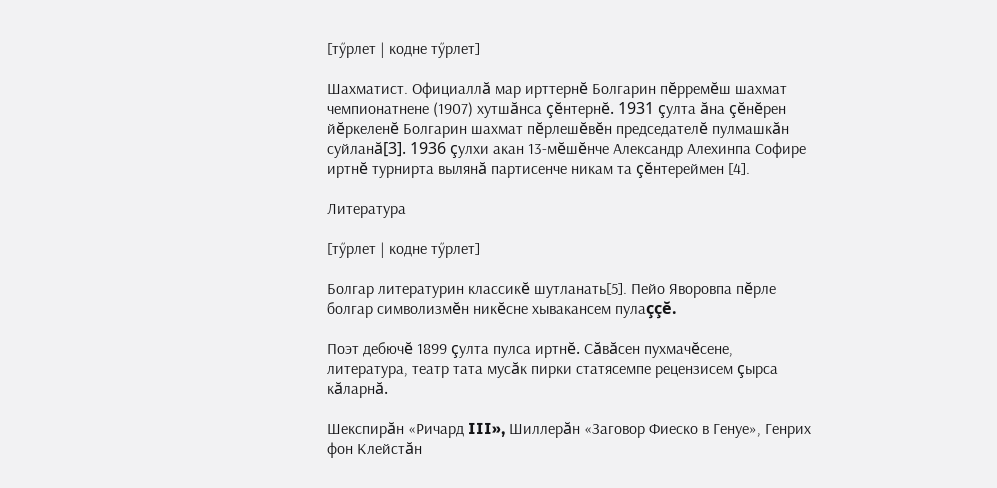[тӳрлет | кодне тӳрлет]

Шахматист. Официаллă мар ирттернĕ Болгарин пĕрремĕш шахмат чемпионатнене (1907) хутшăнса çĕнтернĕ. 1931 çулта ăна çĕнĕрен йĕркеленĕ Болгарин шахмат пĕрлешĕвĕн председателĕ пулмашкăн суйланă[3]. 1936 çулхи акан 13-мĕшĕнче Александр Алехинпа Софире иртнĕ турнирта вылянă партисенче никам та çĕнтереймен [4].

Литература

[тӳрлет | кодне тӳрлет]

Болгар литературин классикĕ шутланать[5]. Пейо Яворовпа пĕрле болгар символизмĕн никĕсне хывакансем пулаççĕ.

Поэт дебючĕ 1899 çулта пулса иртнĕ. Сăвăсен пухмачĕсене, литература, театр тата мусăк пирки статясемпе рецензисем çырса кăларнă.

Шекспирăн «Ричард III», Шиллерăн «Заговор Фиеско в Генуе», Генрих фон Клейстăн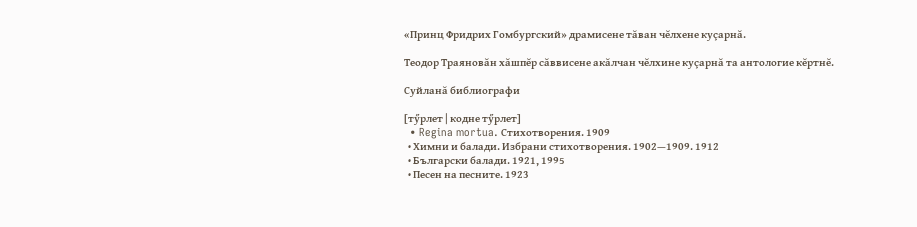«Принц Фридрих Гомбургский» драмисене тăван чĕлхене куçарнă.

Теодор Траяновăн хăшпĕр сăввисене акăлчан чĕлхине куçарнă та антологие кĕртнĕ.

Суйланă библиографи

[тӳрлет | кодне тӳрлет]
  • Regina mortua. Стихотворения. 1909
  • Химни и балади. Избрани стихотворения. 1902—1909. 1912
  • Български балади. 1921, 1995
  • Песен на песните. 1923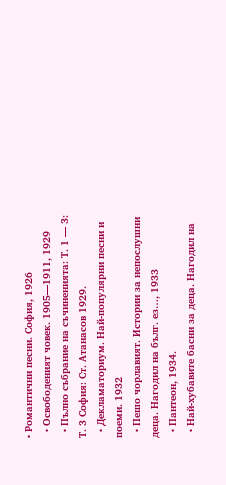• Романтични песни. София, 1926
  • Освободеният човек. 1905—1911, 1929
  • Пълно събрание на съчиненията: Т. 1 — 3: Т. 3 София: Ст. Атанасов 1929.
  • Декламаториум. Най-популярни песни и поеми. 1932
  • Пешо чорлавият. Истории за непослушни деца. Нагодил на бълг. ез…, 1933
  • Пантеон, 1934.
  • Най-хубавите басни за деца. Нагодил на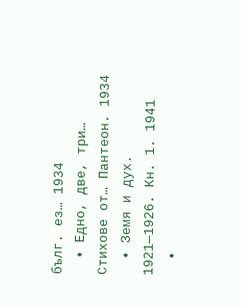бълг. ез… 1934
  • Едно, две, три… Стихове от… Пантеон. 1934
  • Земя и дух. 1921—1926. Кн. 1. 1941
  •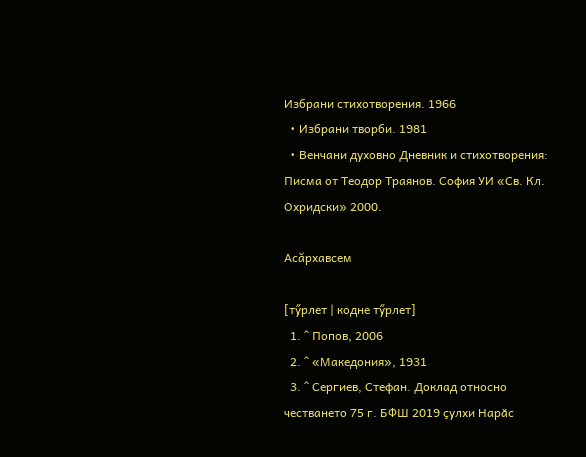Избрани стихотворения. 1966
  • Избрани творби. 1981
  • Венчани духовно Дневник и стихотворения: Писма от Теодор Траянов. София УИ «Св. Кл. Охридски» 2000.

Асăрхавсем

[тӳрлет | кодне тӳрлет]
  1. ^ Попов, 2006
  2. ^ «Македония», 1931
  3. ^ Сергиев, Стефан. Доклад относно честването 75 г. БФШ 2019 ҫулхи Нарӑс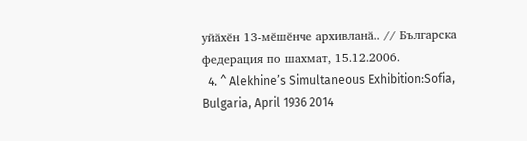уйӑхӗн 13-мӗшӗнче архивланӑ.. // Българска федерация по шахмат, 15.12.2006.
  4. ^ Alekhine’s Simultaneous Exhibition:Sofia, Bulgaria, April 1936 2014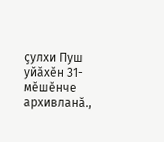ҫулхи Пуш уйӑхӗн 31-мӗшӗнче архивланӑ.,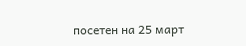посетен на 25 март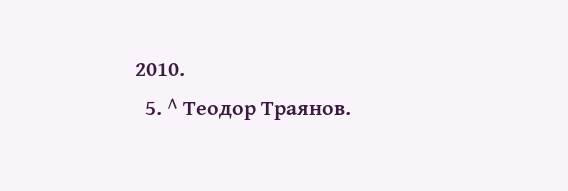2010.
  5. ^ Теодор Траянов.